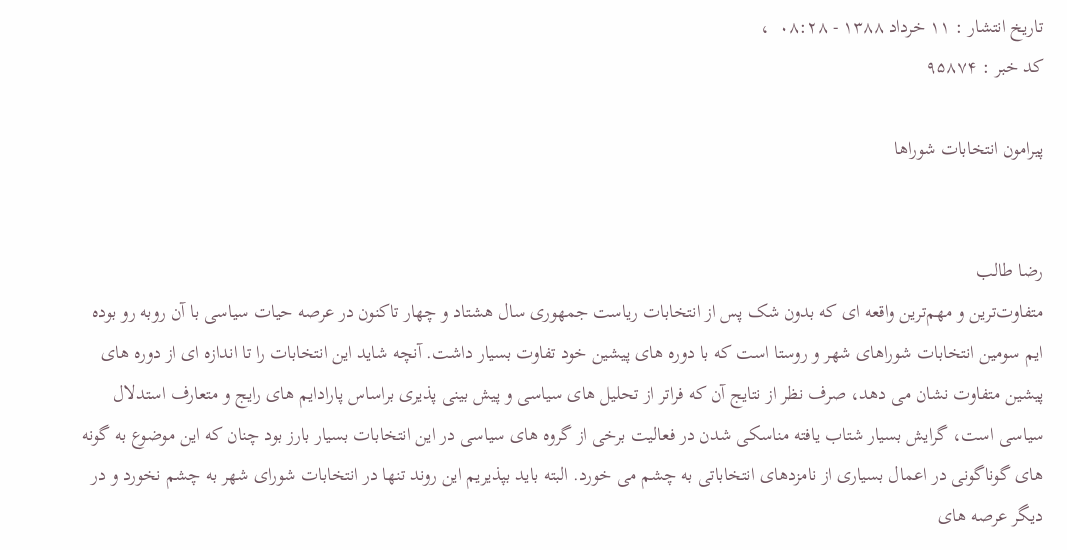تاریخ انتشار : ۱۱ خرداد ۱۳۸۸ - ۰۸:۲۸  ،
کد خبر : ۹۵۸۷۴

پیرامون انتخابات شوراها


رضا طالب
متفاوت‌ترین و مهم‌ترین واقعه ای که بدون شک پس از انتخابات ریاست جمهوری سال هشتاد و چهار تاکنون در عرصه حیات سیاسی با آن روبه رو بوده ایم سومین انتخابات شوراهای شهر و روستا است که با دوره های پیشین خود تفاوت بسیار داشت. آنچه شاید این انتخابات را تا اندازه ای از دوره های پیشین متفاوت نشان می دهد، صرف نظر از نتایج آن که فراتر از تحلیل های سیاسی و پیش بینی پذیری براساس پارادایم های رایج و متعارف استدلال سیاسی است، گرایش بسیار شتاب یافته مناسکی شدن در فعالیت برخی از گروه های سیاسی در این انتخابات بسیار بارز بود چنان که این موضوع به گونه های گوناگونی در اعمال بسیاری از نامزدهای انتخاباتی به چشم می خورد. البته باید بپذیریم این روند تنها در انتخابات شورای شهر به چشم نخورد و در دیگر عرصه های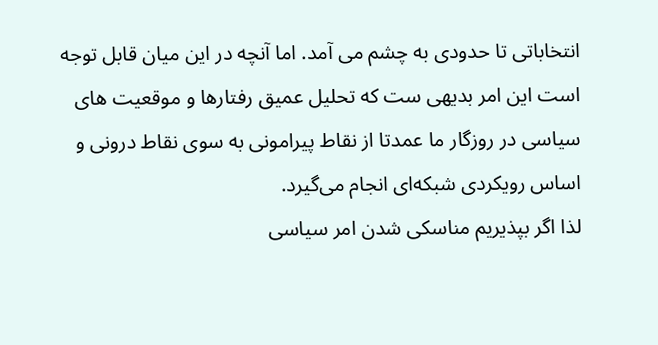انتخاباتی تا حدودی به چشم می آمد. اما آنچه در این میان قابل توجه است این امر بدیهی ست که تحلیل عمیق رفتارها و موقعیت های سیاسی در روزگار ما عمدتا از نقاط پیرامونی به سوی نقاط درونی و اساس رویکردی شبکه‌ای انجام می‌گیرد.
لذا اگر بپذیریم مناسکی شدن امر سیاسی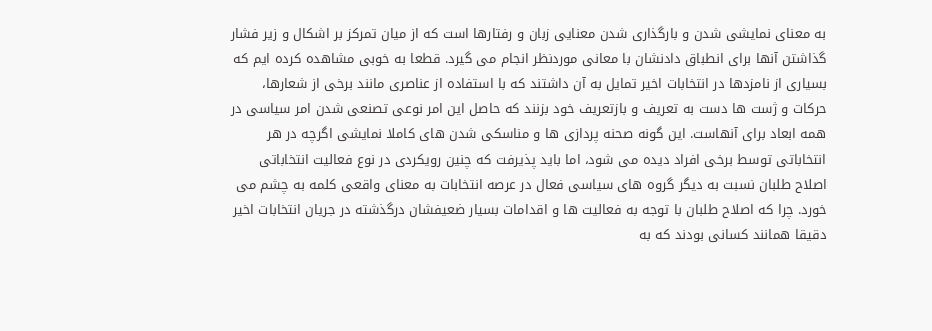به معنای نمایشی شدن و بارگذاری شدن معنایی زبان و رفتارها است که از میان تمرکز بر اشکال و زیر فشار گذاشتن آنها برای انطباق دادنشان با معانی موردنظر انجام می گیرد. قطعا به خوبی مشاهده کرده ایم که بسیاری از نامزدها در انتخابات اخیر تمایل به آن داشتند که با استفاده از عناصری مانند برخی از شعارها، حرکات و ژست ها دست به تعریف و بازتعریف خود بزنند که حاصل این امر نوعی تصنعی شدن امر سیاسی در همه ابعاد برای آنهاست. این گونه صحنه پردازی ها و مناسکی شدن های کاملا نمایشی اگرچه در هر انتخاباتی توسط برخی افراد دیده می شود، اما باید پذیرفت که چنین رویکردی در نوع فعالیت انتخاباتی اصلاح طلبان نسبت به دیگر گروه های سیاسی فعال در عرصه انتخابات به معنای واقعی کلمه به چشم می خورد. چرا که اصلاح طلبان با توجه به فعالیت ها و اقدامات بسیار ضعیفشان درگذشته در جریان انتخابات اخیر دقیقا همانند کسانی بودند که به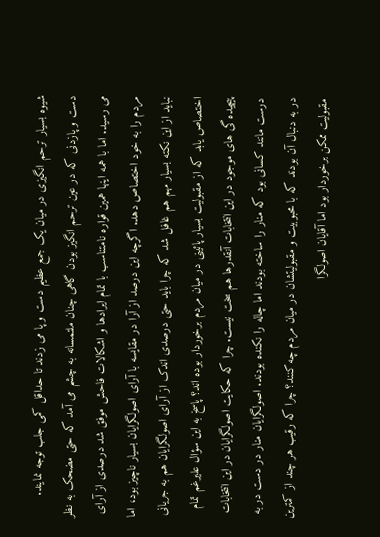شیوه بسیار ترحم انگیزی در میان یک جمع عظیم دست و پا می زدند تا حداقل کمی جلب توجه نمایند.
دست و پازدنی که در عین ترحم انگیز بودن گاهی چنان ملتمسانه به چشم می آمد که حتی مضحک به نظر می رسید. اما با همه اینها همین قواره نامتناسب با تمام ایرادها و اشکالات فاحش موفق شد درصدی از آرای مردم را به خود اختصاص دهد. اگرچه این درصد از آرا در مقایسه با آرای اصولگرایان بسیار ناچیز بود، اما نباید از این نکته بسیار مهم هم غافل شد که چرا باید حتی درصدی اندک از آرای اصولگرایان هم به جریانی اختصاص یابد که از مقبولیت بسیار پائینی در میان مردم برخوردار بوده اند؟ پاسخ به این سؤال علیرغم تمام پیچیده گی های موجود در این انتخابات آنقدرها هم سخت نیست. چرا که حکایت اصولگرایان در این انتخابات درست مانند کسانی بود که منار را ساخته بودند اما چاله را نکنده بودند. اصولگرایان منار در دست در به در به دنبال آن بودند که با محبوبیت و مقبولیتشان در میان مردم چه کنند؟ چرا که رقیب هر چند از کمترین مقبولیت ممکن برخوردار بود اما آقایان اصولگرا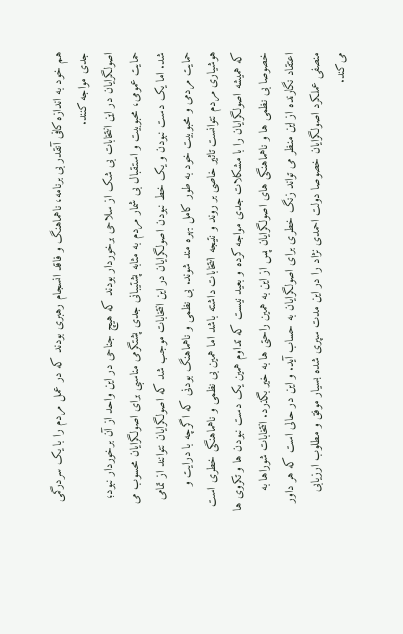هم خود به اندازه کافی آنقدر بی برنامه، ناهماهنگ و فاقد انسجام رهبری بودند که در عمل مردم را با یک سردرگمی جدی مواجه کنند.
اصولگرایان در این انتخابات بی شک از سلاحی برخوردار بودند که هیچ جناحی در این واحد از آن برخوردار نبود؛ حمایت عمومی، محبوبیت و استقبال بی شمار مردم به مثابه پشتیبانی جدی پشتگرمی مناسبی برای اصولگرایان محسوب می شد. اما یک دست نبودن و یک خط نبودن اصولگرایان در این انتخابات موجب شد که اصولگرایان نتوانند از تمامی حمایت مردمی و محبوبیت خود به طور کامل بهره مند شوند. بی نظمی و ناهماهنگ بودنی که اگرچه با درایت و هوشیاری مردم نتوانست تاثیر خاصی بر روند و نتیجه انتخابات داشته باشد اما همین بی نظمی و ناهماهنگی خطری است که همیشه اصولگرایان را با مشکلات جدی مواجه کرده و بعید نیست که تداوم همین یک دست نبودن ها و تکروی ها خصوصا بی نظمی ها و ناهماهنگی های اصولگرایان پس از این به همین راحتی ها به خیر بگذرد. انتخابات شوراها به اعتقاد نگارنده از این منظر می تواند زنگ خطری برای اصولگرایان به حساب آید. و این در حالی است که هر داور منصفی عملکرد اصولگرایان خصوصا دولت احمدی نژاد را در این مدت سپری شده بسیار موفق و مطلوب ارزیابی می‌کند.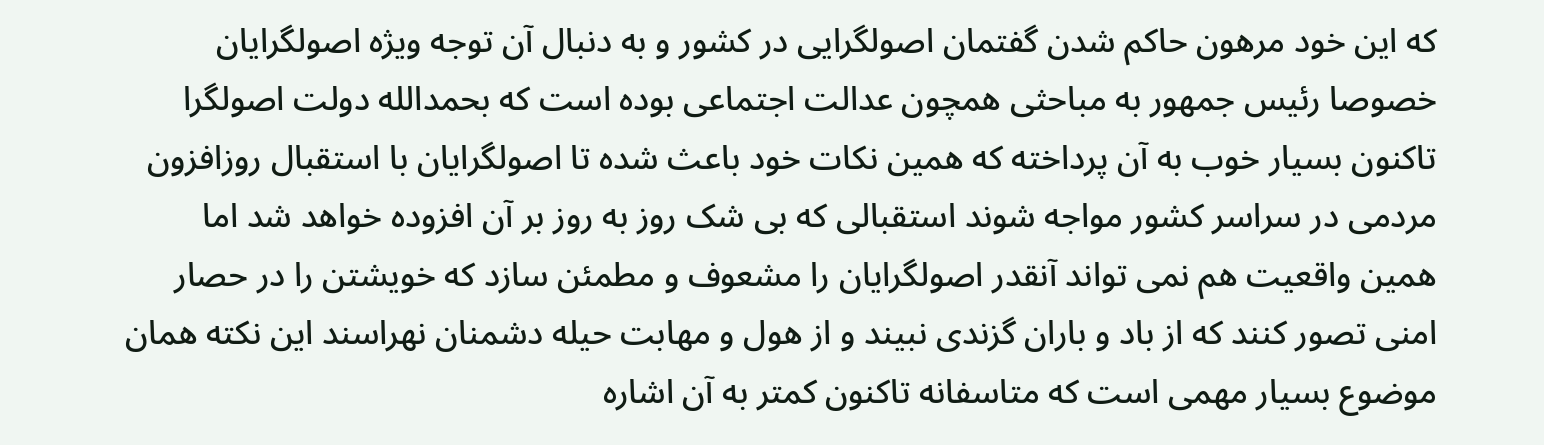که این خود مرهون حاکم شدن گفتمان اصولگرایی در کشور و به دنبال آن توجه ویژه اصولگرایان خصوصا رئیس جمهور به مباحثی همچون عدالت اجتماعی بوده است که بحمدالله دولت اصولگرا تاکنون بسیار خوب به آن پرداخته که همین نکات خود باعث شده تا اصولگرایان با استقبال روزافزون مردمی در سراسر کشور مواجه شوند استقبالی که بی شک روز به روز بر آن افزوده خواهد شد اما همین واقعیت هم نمی تواند آنقدر اصولگرایان را مشعوف و مطمئن سازد که خویشتن را در حصار امنی تصور کنند که از باد و باران گزندی نبیند و از هول و مهابت حیله دشمنان نهراسند این نکته همان موضوع بسیار مهمی است که متاسفانه تاکنون کمتر به آن اشاره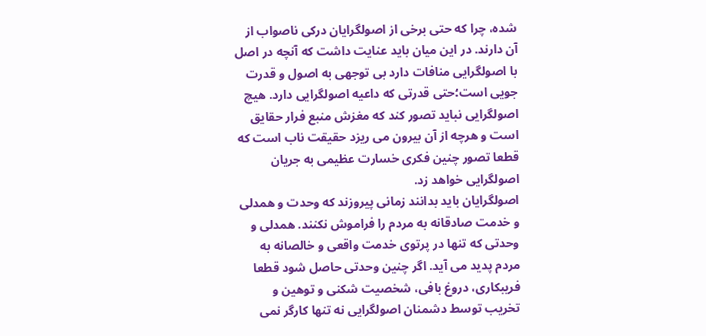شده، چرا که حتی برخی از اصولگرایان درکی ناصواب از آن دارند. در این میان باید عنایت داشت که آنچه در اصل با اصولگرایی منافات دارد بی توجهی به اصول و قدرت جویی است؛حتی قدرتی که داعیه اصولگرایی دارد. هیچ اصولگرایی نباید تصور کند که مغزش منبع فرار حقایق است و هرچه از آن بیرون می ریزد حقیقت ناب است که قطعا تصور چنین فکری خسارت عظیمی به جریان اصولگرایی خواهد زد.
اصولگرایان باید بدانند زمانی پیروزند که وحدت و همدلی و خدمت صادقانه به مردم را فراموش نکنند. همدلی و وحدتی که تنها در پرتوی خدمت واقعی و خالصانه به مردم پدید می آید. اگر چنین وحدتی حاصل شود قطعا فریبکاری، دروغ بافی، شخصیت شکنی و توهین و تخریب توسط دشمنان اصولگرایی نه تنها کارگر نمی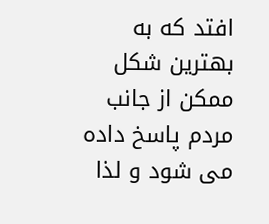افتد که به بهترین شکل ممکن از جانب مردم پاسخ داده می شود و لذا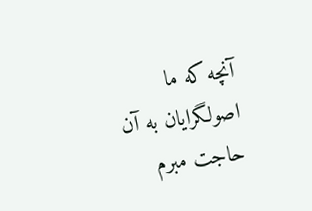آنچه که ما اصولگرایان به آن حاجت مبرم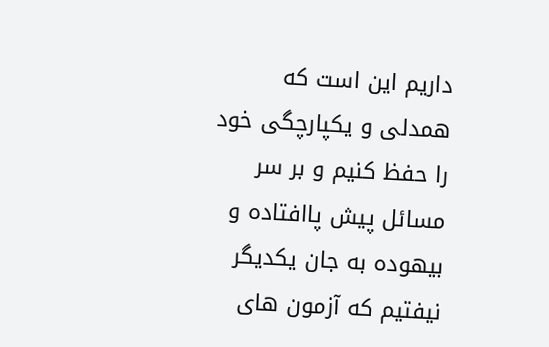داریم این است که همدلی و یکپارچگی خود را حفظ کنیم و بر سر مسائل پیش پاافتاده و بیهوده به جان یکدیگر نیفتیم که آزمون های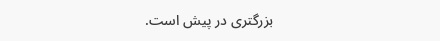بزرگتری در پیش است.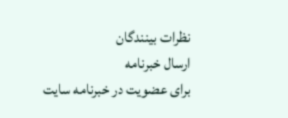نظرات بینندگان
ارسال خبرنامه
برای عضویت در خبرنامه سایت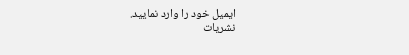ایمیل خود را وارد نمایید.
نشریات